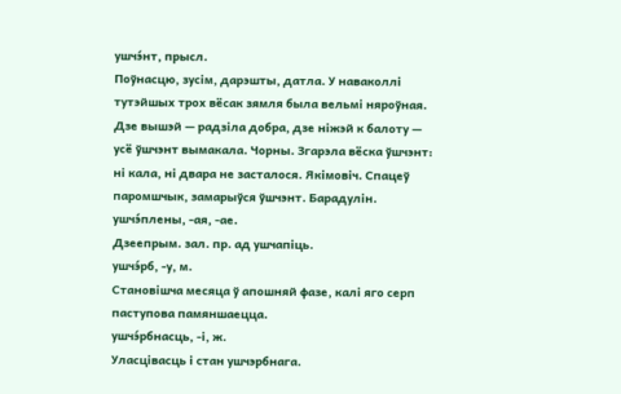ушчэ́нт, прысл.
Поўнасцю, зусім, дарэшты, датла. У наваколлі тутэйшых трох вёсак зямля была вельмі няроўная. Дзе вышэй — радзіла добра, дзе ніжэй к балоту — усё ўшчэнт вымакала. Чорны. Згарэла вёска ўшчэнт: ні кала, ні двара не засталося. Якімовіч. Спацеў паромшчык, замарыўся ўшчэнт. Барадулін.
ушчэ́плены, ‑ая, ‑ае.
Дзеепрым. зал. пр. ад ушчапіць.
ушчэ́рб, ‑у, м.
Становішча месяца ў апошняй фазе, калі яго серп паступова памяншаецца.
ушчэ́рбнасць, ‑і, ж.
Уласцівасць і стан ушчэрбнага.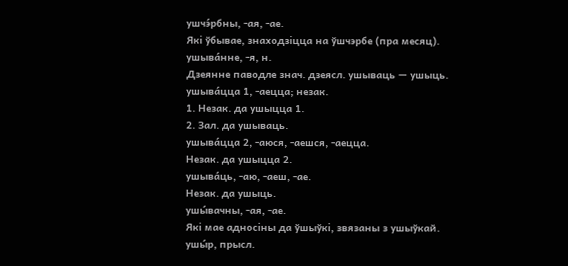ушчэ́рбны, ‑ая, ‑ае.
Які ўбывае, знаходзіцца на ўшчэрбе (пра месяц).
ушыва́нне, ‑я, н.
Дзеянне паводле знач. дзеясл. ушываць — ушыць.
ушыва́цца 1, ‑аецца; незак.
1. Незак. да ушыцца 1.
2. Зал. да ушываць.
ушыва́цца 2, ‑аюся, ‑аешся, ‑аецца.
Незак. да ушыцца 2.
ушыва́ць, ‑аю, ‑аеш, ‑ае.
Незак. да ушыць.
ушы́вачны, ‑ая, ‑ае.
Які мае адносіны да ўшыўкі, звязаны з ушыўкай.
ушы́р, прысл.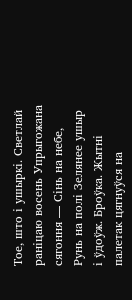Тое, што і ушыркі. Светлай раніцаю восень Упрыгожана сягоння — Сінь на небе, Рунь на полі Зелянее ушыр і ўдоўж. Броўка. Жытні палетак цягнуўся на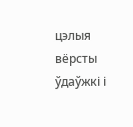цэлыя вёрсты ўдаўжкі і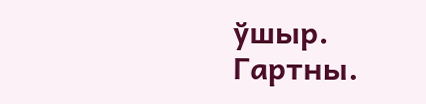ўшыр. Гартны.